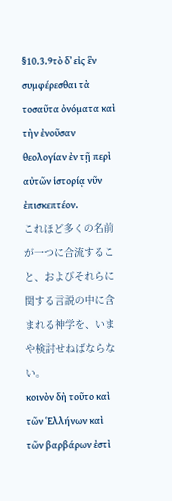§10.3.9τὸ δʼ εἰς ἓν συμφέρεσθαι τὰ τοσαῦτα ὀνόματα καὶ τὴν ἐνοῦσαν θεολογίαν ἐν τῇ περὶ αὐτῶν ἱστορίᾳ νῦν ἐπισκεπτέον.
これほど多くの名前が一つに合流すること、およびそれらに関する言説の中に含まれる神学を、いまや検討せねばならない。
κοινὸν δὴ τοῦτο καὶ τῶν Ἑλλήνων καὶ τῶν βαρβάρων ἐστὶ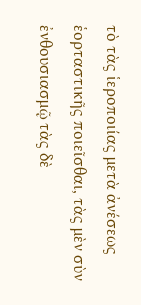τὸ τὰς ἱεροποιίας μετὰ ἀνέσεως ἑορταστικῆς ποιεῖσθαι, τὰς μὲν σὺν ἐνθουσιασμῷ τὰς δὲ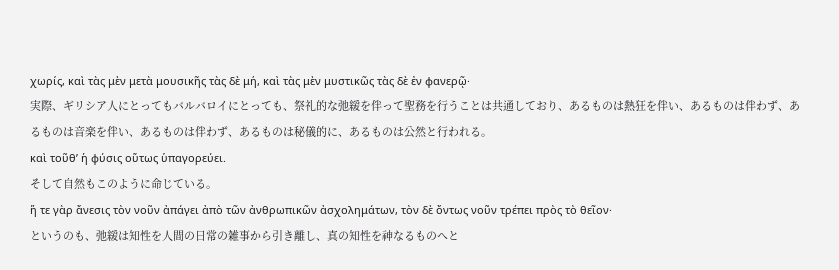χωρίς, καὶ τὰς μὲν μετὰ μουσικῆς τὰς δὲ μή, καὶ τὰς μὲν μυστικῶς τὰς δὲ ἐν φανερῷ·
実際、ギリシア人にとってもバルバロイにとっても、祭礼的な弛緩を伴って聖務を行うことは共通しており、あるものは熱狂を伴い、あるものは伴わず、あるものは音楽を伴い、あるものは伴わず、あるものは秘儀的に、あるものは公然と行われる。
καὶ τοῦθʼ ἡ φύσις οὕτως ὑπαγορεύει.
そして自然もこのように命じている。
ἥ τε γὰρ ἄνεσις τὸν νοῦν ἀπάγει ἀπὸ τῶν ἀνθρωπικῶν ἀσχολημάτων, τὸν δὲ ὄντως νοῦν τρέπει πρὸς τὸ θεῖον·
というのも、弛緩は知性を人間の日常の雑事から引き離し、真の知性を神なるものへと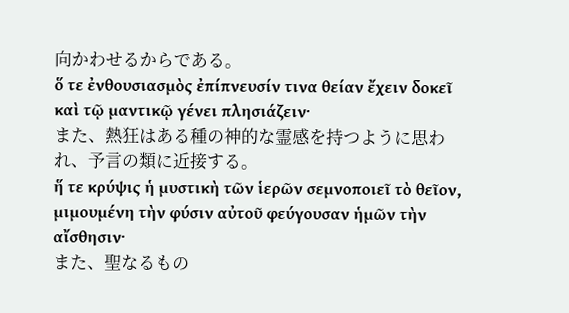向かわせるからである。
ὅ τε ἐνθουσιασμὸς ἐπίπνευσίν τινα θείαν ἔχειν δοκεῖ καὶ τῷ μαντικῷ γένει πλησιάζειν·
また、熱狂はある種の神的な霊感を持つように思われ、予言の類に近接する。
ἥ τε κρύψις ἡ μυστικὴ τῶν ἱερῶν σεμνοποιεῖ τὸ θεῖον, μιμουμένη τὴν φύσιν αὐτοῦ φεύγουσαν ἡμῶν τὴν αἴσθησιν·
また、聖なるもの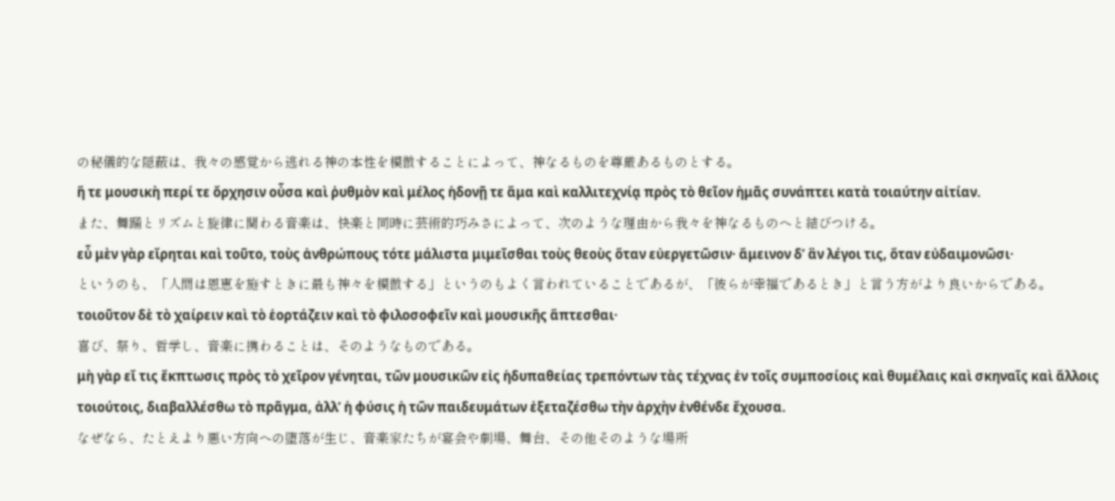の秘儀的な隠蔽は、我々の感覚から逃れる神の本性を模倣することによって、神なるものを尊厳あるものとする。
ἥ τε μουσικὴ περί τε ὄρχησιν οὖσα καὶ ῥυθμὸν καὶ μέλος ἡδονῇ τε ἅμα καὶ καλλιτεχνίᾳ πρὸς τὸ θεῖον ἡμᾶς συνάπτει κατὰ τοιαύτην αἰτίαν.
また、舞踊とリズムと旋律に関わる音楽は、快楽と同時に芸術的巧みさによって、次のような理由から我々を神なるものへと結びつける。
εὖ μὲν γὰρ εἴρηται καὶ τοῦτο, τοὺς ἀνθρώπους τότε μάλιστα μιμεῖσθαι τοὺς θεοὺς ὅταν εὐεργετῶσιν· ἄμεινον δʼ ἂν λέγοι τις, ὅταν εὐδαιμονῶσι·
というのも、「人間は恩恵を施すときに最も神々を模倣する」というのもよく言われていることであるが、「彼らが幸福であるとき」と言う方がより良いからである。
τοιοῦτον δὲ τὸ χαίρειν καὶ τὸ ἑορτάζειν καὶ τὸ φιλοσοφεῖν καὶ μουσικῆς ἅπτεσθαι·
喜び、祭り、哲学し、音楽に携わることは、そのようなものである。
μὴ γὰρ εἴ τις ἔκπτωσις πρὸς τὸ χεῖρον γένηται, τῶν μουσικῶν εἰς ἡδυπαθείας τρεπόντων τὰς τέχνας ἐν τοῖς συμποσίοις καὶ θυμέλαις καὶ σκηναῖς καὶ ἄλλοις τοιούτοις, διαβαλλέσθω τὸ πρᾶγμα, ἀλλʼ ἡ φύσις ἡ τῶν παιδευμάτων ἐξεταζέσθω τὴν ἀρχὴν ἐνθένδε ἔχουσα.
なぜなら、たとえより悪い方向への堕落が生じ、音楽家たちが宴会や劇場、舞台、その他そのような場所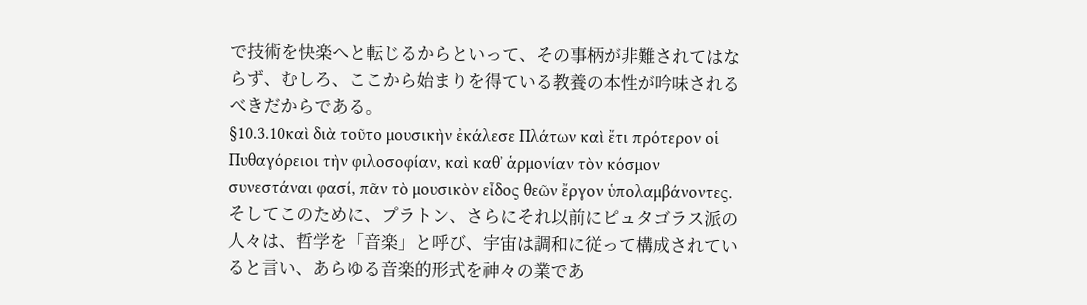で技術を快楽へと転じるからといって、その事柄が非難されてはならず、むしろ、ここから始まりを得ている教養の本性が吟味されるべきだからである。
§10.3.10καὶ διὰ τοῦτο μουσικὴν ἐκάλεσε Πλάτων καὶ ἔτι πρότερον οἱ Πυθαγόρειοι τὴν φιλοσοφίαν, καὶ καθʼ ἁρμονίαν τὸν κόσμον συνεστάναι φασί, πᾶν τὸ μουσικὸν εἶδος θεῶν ἔργον ὑπολαμβάνοντες.
そしてこのために、プラトン、さらにそれ以前にピュタゴラス派の人々は、哲学を「音楽」と呼び、宇宙は調和に従って構成されていると言い、あらゆる音楽的形式を神々の業であ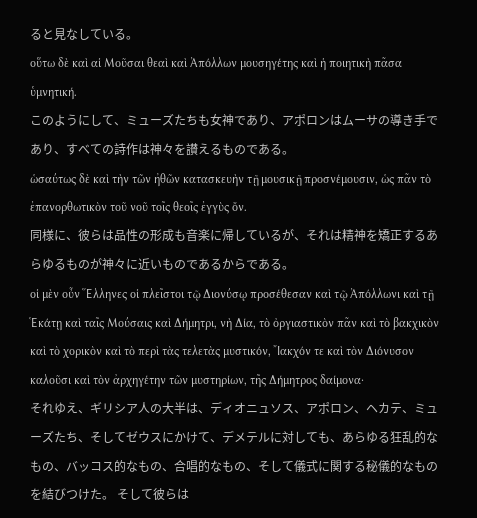ると見なしている。
οὕτω δὲ καὶ αἱ Μοῦσαι θεαὶ καὶ Ἀπόλλων μουσηγέτης καὶ ἡ ποιητικὴ πᾶσα ὑμνητική.
このようにして、ミューズたちも女神であり、アポロンはムーサの導き手であり、すべての詩作は神々を讃えるものである。
ὡσαύτως δὲ καὶ τὴν τῶν ἠθῶν κατασκευὴν τῇ μουσικῇ προσνέμουσιν, ὡς πᾶν τὸ ἐπανορθωτικὸν τοῦ νοῦ τοῖς θεοῖς ἐγγὺς ὄν.
同様に、彼らは品性の形成も音楽に帰しているが、それは精神を矯正するあらゆるものが神々に近いものであるからである。
οἱ μὲν οὖν Ἕλληνες οἱ πλεῖστοι τῷ Διονύσῳ προσέθεσαν καὶ τῷ Ἀπόλλωνι καὶ τῇ Ἑκάτῃ καὶ ταῖς Μούσαις καὶ Δήμητρι, νὴ Δία, τὸ ὀργιαστικὸν πᾶν καὶ τὸ βακχικὸν καὶ τὸ χορικὸν καὶ τὸ περὶ τὰς τελετὰς μυστικόν, Ἴακχόν τε καὶ τὸν Διόνυσον καλοῦσι καὶ τὸν ἀρχηγέτην τῶν μυστηρίων, τῆς Δήμητρος δαίμονα·
それゆえ、ギリシア人の大半は、ディオニュソス、アポロン、ヘカテ、ミューズたち、そしてゼウスにかけて、デメテルに対しても、あらゆる狂乱的なもの、バッコス的なもの、合唱的なもの、そして儀式に関する秘儀的なものを結びつけた。 そして彼らは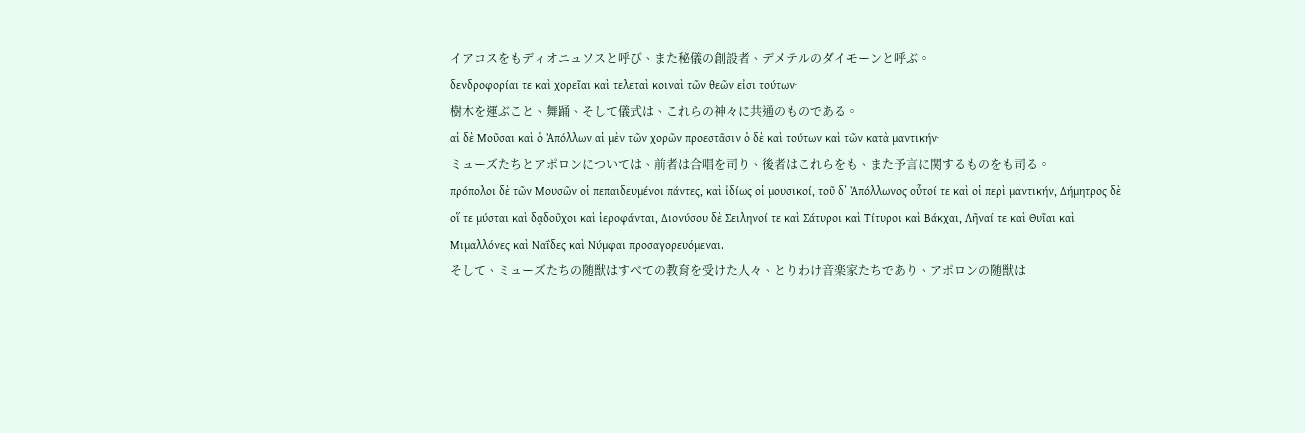イアコスをもディオニュソスと呼び、また秘儀の創設者、デメテルのダイモーンと呼ぶ。
δενδροφορίαι τε καὶ χορεῖαι καὶ τελεταὶ κοιναὶ τῶν θεῶν εἰσι τούτων·
樹木を運ぶこと、舞踊、そして儀式は、これらの神々に共通のものである。
αἱ δὲ Μοῦσαι καὶ ὁ Ἀπόλλων αἱ μὲν τῶν χορῶν προεστᾶσιν ὁ δὲ καὶ τούτων καὶ τῶν κατὰ μαντικήν·
ミューズたちとアポロンについては、前者は合唱を司り、後者はこれらをも、また予言に関するものをも司る。
πρόπολοι δὲ τῶν Μουσῶν οἱ πεπαιδευμένοι πάντες, καὶ ἰδίως οἱ μουσικοί, τοῦ δʼ Ἀπόλλωνος οὗτοί τε καὶ οἱ περὶ μαντικήν, Δήμητρος δὲ οἵ τε μύσται καὶ δᾳδοῦχοι καὶ ἱεροφάνται, Διονύσου δὲ Σειληνοί τε καὶ Σάτυροι καὶ Τίτυροι καὶ Βάκχαι, Λῆναί τε καὶ Θυῖαι καὶ Μιμαλλόνες καὶ Ναΐδες καὶ Νύμφαι προσαγορευόμεναι.
そして、ミューズたちの随獣はすべての教育を受けた人々、とりわけ音楽家たちであり、アポロンの随獣は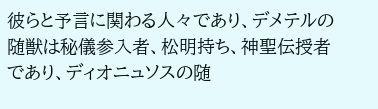彼らと予言に関わる人々であり、デメテルの随獣は秘儀参入者、松明持ち、神聖伝授者であり、ディオニュソスの随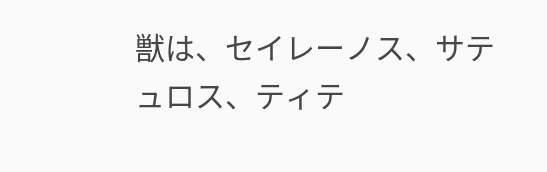獣は、セイレーノス、サテュロス、ティテ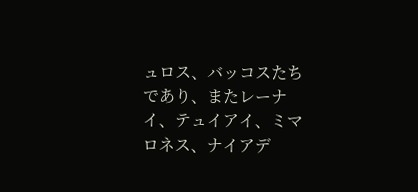ュロス、バッコスたちであり、またレーナイ、テュイアイ、ミマロネス、ナイアデ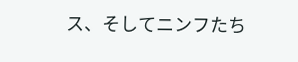ス、そしてニンフたち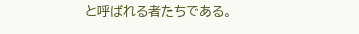と呼ばれる者たちである。